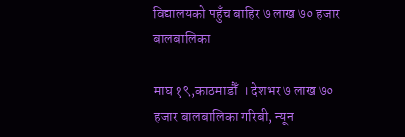विद्यालयको पहुँच बाहिर ७ लाख ७० हजार बालबालिका

माघ १९,काठमाडौँ  । देशभर ७ लाख ७० हजार बालबालिका गरिबी, न्यून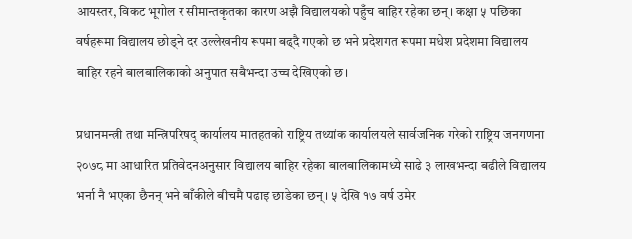आयस्तर, विकट भूगोल र सीमान्तकृतका कारण अझै विद्यालयको पहुँच बाहिर रहेका छन्। कक्षा ५ पछिका वर्षहरूमा विद्यालय छोड्ने दर उल्लेखनीय रूपमा बढ्दै गएको छ भने प्रदेशगत रूपमा मधेश प्रदेशमा विद्यालय बाहिर रहने बालबालिकाको अनुपात सबैभन्दा उच्च देखिएको छ।

प्रधानमन्त्री तथा मन्त्रिपरिषद् कार्यालय मातहतको राष्ट्रिय तथ्यांक कार्यालयले सार्वजनिक गरेको राष्ट्रिय जनगणना २०७८ मा आधारित प्रतिवेदनअनुसार विद्यालय बाहिर रहेका बालबालिकामध्ये साढे ३ लाखभन्दा बढीले विद्यालय भर्ना नै भएका छैनन् भने बाँकीले बीचमै पढाइ छाडेका छन्। ५ देखि १७ वर्ष उमेर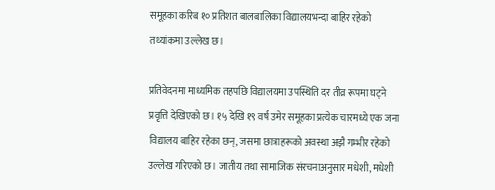समूहका करिब १० प्रतिशत बालबालिका विद्यालयभन्दा बाहिर रहेको तथ्यांकमा उल्लेख छ।

प्रतिवेदनमा माध्यमिक तहपछि विद्यालयमा उपस्थिति दर तीव्र रूपमा घट्ने प्रवृत्ति देखिएको छ। १५ देखि १९ वर्ष उमेर समूहका प्रत्येक चारमध्ये एक जना विद्यालय बाहिर रहेका छन्, जसमा छात्राहरूको अवस्था अझै गम्भीर रहेको उल्लेख गरिएको छ। जातीय तथा सामाजिक संरचनाअनुसार मधेशी, मधेशी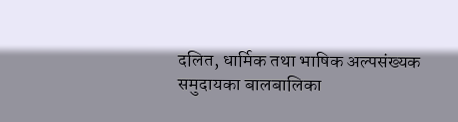दलित, धार्मिक तथा भाषिक अल्पसंख्यक समुदायका बालबालिका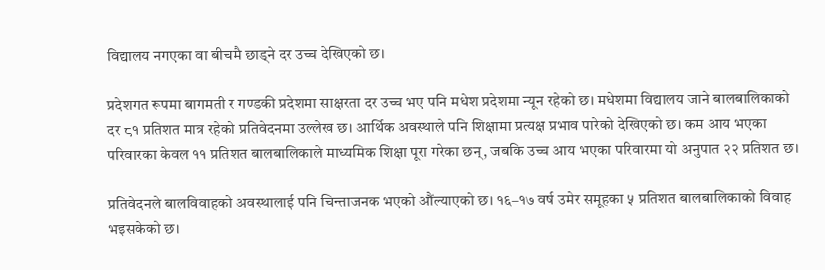विद्यालय नगएका वा बीचमै छाड्ने दर उच्च देखिएको छ।

प्रदेशगत रूपमा बागमती र गण्डकी प्रदेशमा साक्षरता दर उच्च भए पनि मधेश प्रदेशमा न्यून रहेको छ। मधेशमा विद्यालय जाने बालबालिकाको दर ८१ प्रतिशत मात्र रहेको प्रतिवेदनमा उल्लेख छ। आर्थिक अवस्थाले पनि शिक्षामा प्रत्यक्ष प्रभाव पारेको देखिएको छ। कम आय भएका परिवारका केवल ११ प्रतिशत बालबालिकाले माध्यमिक शिक्षा पूरा गरेका छन्, जबकि उच्च आय भएका परिवारमा यो अनुपात २२ प्रतिशत छ।

प्रतिवेदनले बालविवाहको अवस्थालाई पनि चिन्ताजनक भएको औंल्याएको छ। १६–१७ वर्ष उमेर समूहका ५ प्रतिशत बालबालिकाको विवाह भइसकेको छ।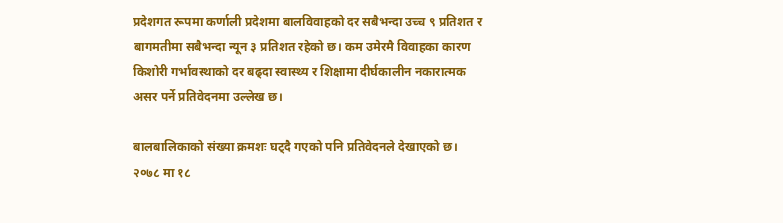प्रदेशगत रूपमा कर्णाली प्रदेशमा बालविवाहको दर सबैभन्दा उच्च ९ प्रतिशत र बागमतीमा सबैभन्दा न्यून ३ प्रतिशत रहेको छ। कम उमेरमै विवाहका कारण किशोरी गर्भावस्थाको दर बढ्दा स्वास्थ्य र शिक्षामा दीर्घकालीन नकारात्मक असर पर्ने प्रतिवेदनमा उल्लेख छ।

बालबालिकाको संख्या क्रमशः घट्दै गएको पनि प्रतिवेदनले देखाएको छ। २०७८ मा १८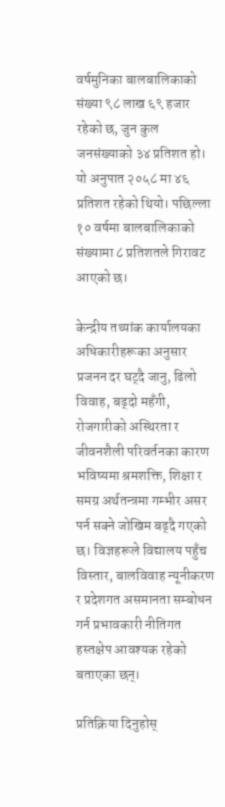वर्षमुनिका बालबालिकाको संख्या ९८ लाख ६९ हजार रहेको छ, जुन कुल जनसंख्याको ३४ प्रतिशत हो। यो अनुपात २०५८ मा ४६ प्रतिशत रहेको थियो। पछिल्ला १० वर्षमा बालबालिकाको संख्यामा ८ प्रतिशतले गिरावट आएको छ।

केन्द्रीय तथ्यांक कार्यालयका अधिकारीहरूका अनुसार प्रजनन दर घट्दै जानु, ढिलो विवाह, बढ्दो महँगी, रोजगारीको अस्थिरता र जीवनशैली परिवर्तनका कारण भविष्यमा श्रमशक्ति, शिक्षा र समग्र अर्थतन्त्रमा गम्भीर असर पर्न सक्ने जोखिम बढ्दै गएको छ। विज्ञहरूले विद्यालय पहुँच विस्तार, बालविवाह न्यूनीकरण र प्रदेशगत असमानता सम्बोधन गर्न प्रभावकारी नीतिगत हस्तक्षेप आवश्यक रहेको बताएका छन्।

प्रतिक्रिया दिनुहोस्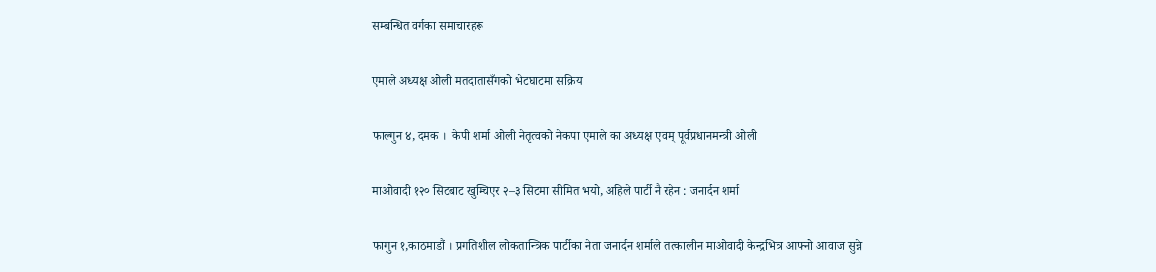सम्बन्धित वर्गका समाचारहरू

एमाले अध्यक्ष ओली मतदातासँगको भेटघाटमा सक्रिय

फाल्गुन ४, दमक ।  केपी शर्मा ओली नेतृत्वको नेकपा एमाले का अध्यक्ष एवम् पूर्वप्रधानमन्त्री ओली

माओवादी १२० सिटबाट खुम्चिएर २–३ सिटमा सीमित भयो, अहिले पार्टी नै रहेन : जनार्दन शर्मा

फागुन १,काठमाडौं । प्रगतिशील लोकतान्त्रिक पार्टीका नेता जनार्दन शर्माले तत्कालीन माओवादी केन्द्रभित्र आफ्नो आवाज सुन्ने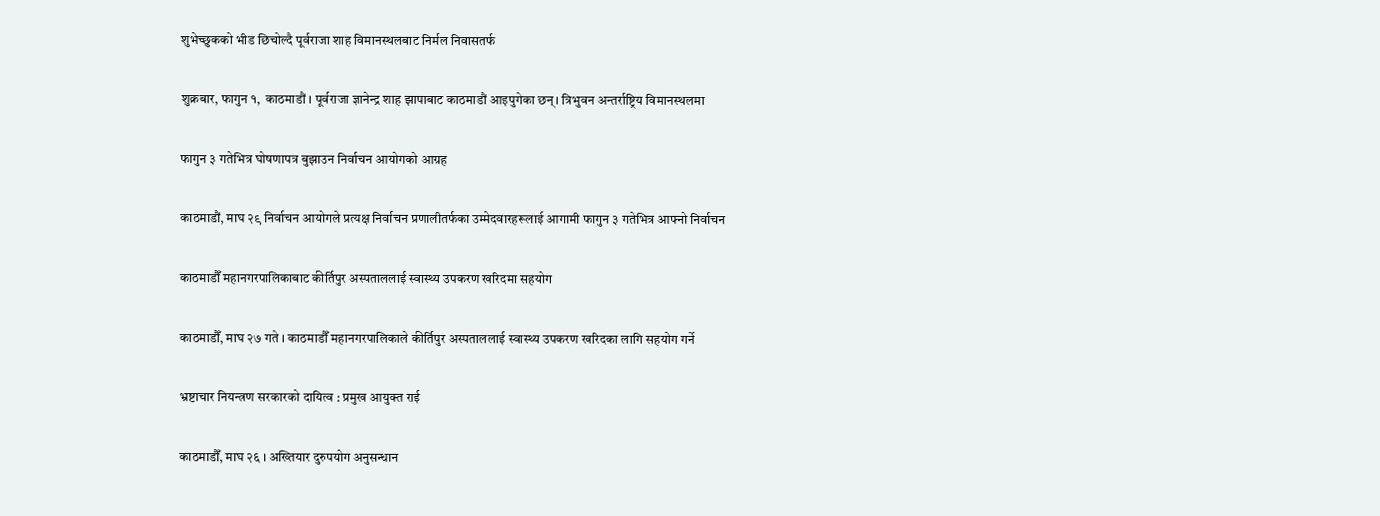शुभेच्छुकको भीड छिचोल्दै पूर्वराजा शाह विमानस्थलबाट निर्मल निवासतर्फ

शुक्रबार, फागुन १,  काठमाडौं । पूर्वराजा ज्ञानेन्द्र शाह झापाबाट काठमाडौं आइपुगेका छन्। त्रिभुवन अन्तर्राष्ट्रिय विमानस्थलमा

फागुन ३ गतेभित्र घोषणापत्र बुझाउन निर्वाचन आयोगको आग्रह

काठमाडौं, माघ २९ निर्वाचन आयोगले प्रत्यक्ष निर्वाचन प्रणालीतर्फका उम्मेदवारहरूलाई आगामी फागुन ३ गतेभित्र आफ्नो निर्वाचन

काठमाडौँ महानगरपालिकाबाट कीर्तिपुर अस्पताललाई स्वास्थ्य उपकरण खरिदमा सहयोग

काठमाडौँ, माघ २७ गते । काठमाडौँ महानगरपालिकाले कीर्तिपुर अस्पताललाई स्वास्थ्य उपकरण खरिदका लागि सहयोग गर्ने

भ्रष्टाचार नियन्त्रण सरकारको दायित्व : प्रमुख आयुक्त राई

काठमाडौँ, माघ २६ । अख्तियार दुरुपयोग अनुसन्धान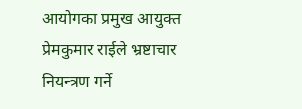आयोगका प्रमुख आयुक्त प्रेमकुमार राईले भ्रष्टाचार नियन्त्रण गर्ने